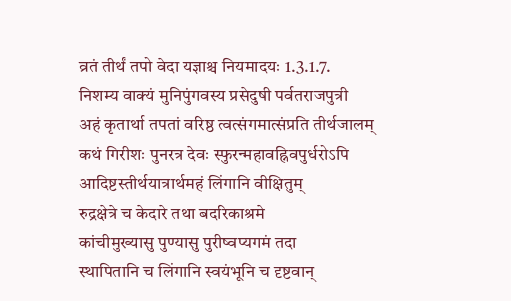व्रतं तीर्थं तपो वेदा यज्ञाश्च नियमादयः 1.3.1.7.
निशम्य वाक्यं मुनिपुंगवस्य प्रसेदुषी पर्वतराजपुत्री
अहं कृतार्था तपतां वरिष्ठ त्वत्संगमात्संप्रति तीर्थजालम्
कथं गिरीशः पुनरत्र देवः स्फुरन्महावह्निवपुर्धरोऽपि
आदिष्टस्तीर्थयात्रार्थमहं लिंगानि वीक्षितुम्
रुद्रक्षेत्रे च केदारे तथा बदरिकाश्रमे
कांचीमुख्यासु पुण्यासु पुरीष्वप्यगमं तदा
स्थापितानि च लिंगानि स्वयंभूनि च दृष्टवान्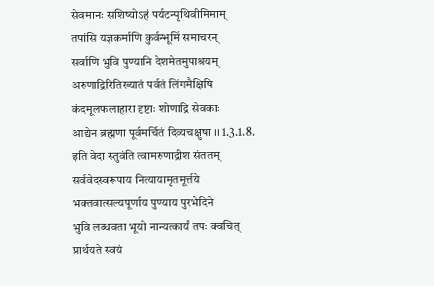सेवमानः सशिष्योऽहं पर्यटन्पृथिवीमिमाम्
तपांसि यज्ञकर्माणि कुर्वन्भूमिं समाचरन्
सर्वाणि भुवि पुण्यानि देशमेतमुपाश्रयम्
अरुणाद्रिरितिख्यातं पर्वतं लिंगमैक्षिषि
कंदमूलफलाहारा दृष्टाः शोणाद्रि सेवकाः
आद्येन ब्रह्मणा पूर्वमर्चितं दिव्यचक्षुषा ।। 1.3.1.8.
इति वेदा स्तुवंति त्वामरुणाद्रीश संततम्
सर्ववेदस्वरूपाय नित्यायामृतमूर्त्तये
भक्तवात्सल्यपूर्णाय पुण्याय पुरभेदिने
भुवि लब्धवता भूयो नान्यत्कार्यं तपः क्वचित्
प्रार्थयते स्वयं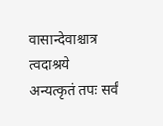वासान्देवाश्चात्र त्वदाश्रये
अन्यत्कृतं तपः सर्वं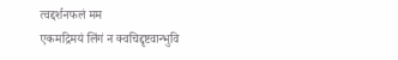त्वद्दर्शनफलं मम
एकमद्रिमयं लिंगं न क्वचिद्दृष्टवान्भुवि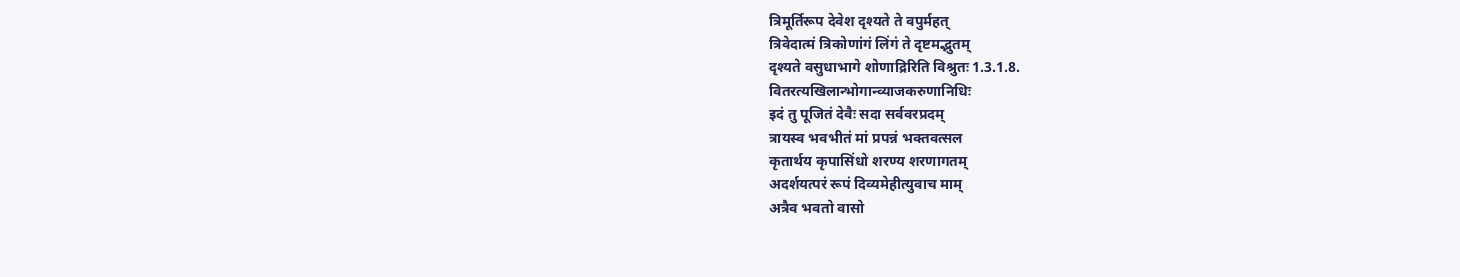त्रिमूर्तिरूप देवेश दृश्यते ते वपुर्महत्
त्रिवेदात्मं त्रिकोणांगं लिंगं ते दृष्टमद्भुतम्
दृश्यते वसुधाभागे शोणाद्रिरिति विश्रुतः 1.3.1.8.
वितरत्यखिलान्भोगान्व्याजकरुणानिधिः
इदं तु पूजितं देवैः सदा सर्ववरप्रदम्
त्रायस्व भवभीतं मां प्रपन्नं भक्तवत्सल
कृतार्थय कृपासिंधो शरण्य शरणागतम्
अदर्शयत्परं रूपं दिव्यमेहीत्युवाच माम्
अत्रैव भवतो वासो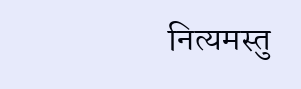नित्यमस्तु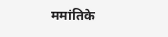ममांतिके